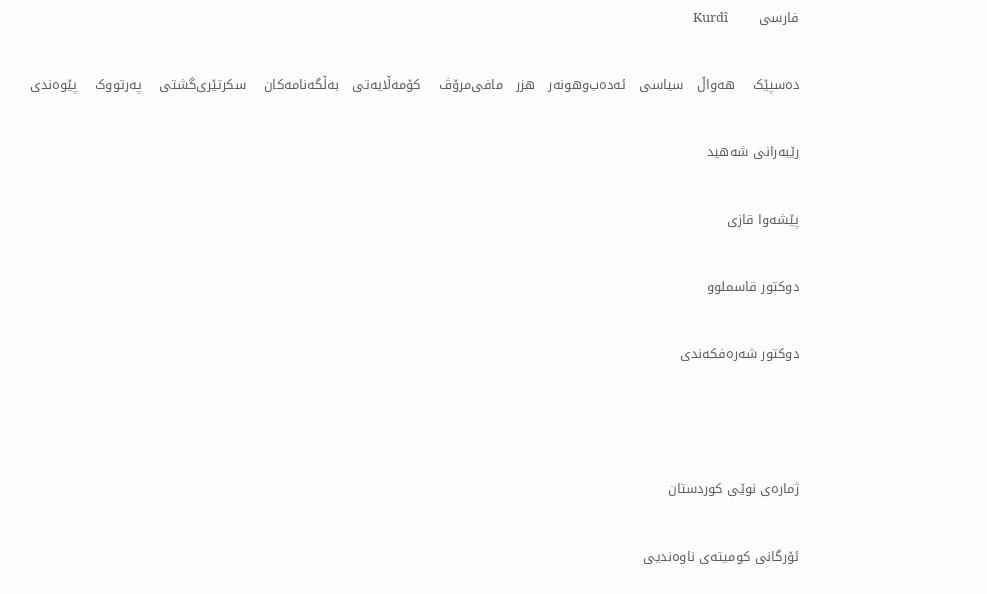فارسی       Kurdî

ده‌سپێک    هه‌واڵ   سیاسی   ئه‌ده‌ب‌وهونه‌ر   هزر   مافی‌مرۆڤ    کۆمه‌ڵایه‌تی   به‌ڵگه‌نامه‌کان    سکرتێری‌گشتی    په‌رتووک    پێوه‌ندی

رێبه‌رانی شه‌هید

پێشه‌وا قازی‌

دوكتور قاسملوو

دوكتور شه‌ره‌فکه‌ندی



ژماره‌ی نوێی كوردستان

ئۆرگانی كومیته‌ی ناوه‌ندیی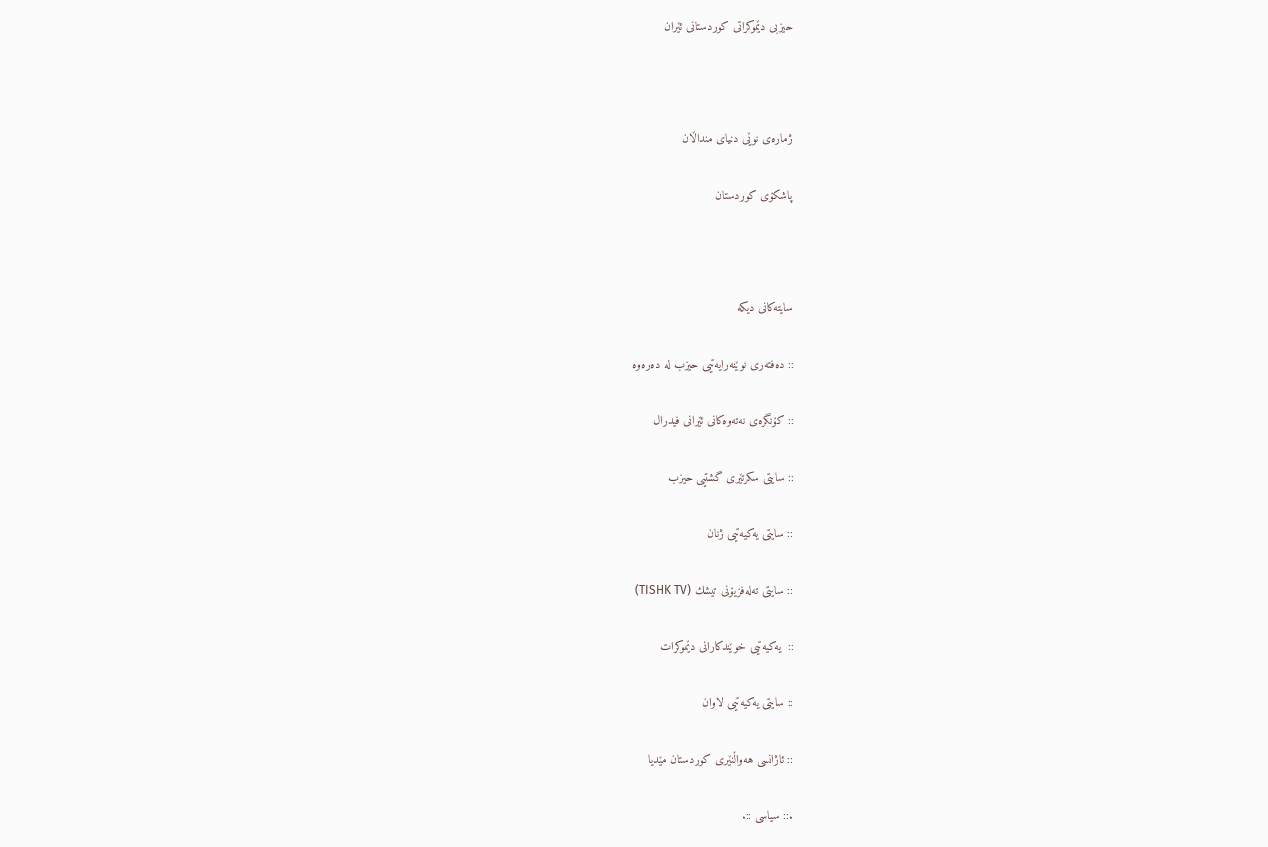حیزبی دێموكراتی كوردستانی ئێران



ژماره‌ی نوێی دنیای منداڵان

پاشكۆی كوردستان



سایته‌کانی دیکه

:: ده‌فته‌ری نوێنه‌رایه‌تیی حیزب له ده‌ره‌وه

:: كۆنگره‌ی‌ نه‌ته‌وه‌كانی‌ ئێرانی‌ فیدرال

:: سایتی سکرتێری گشتیی حیزب

:: سایتی یه‌كیه‌تیی ژنان

:: سایتی ته‌له‌فزیۆنی‌ تیشك (TISHK TV)

::  یه‌كیه‌تیی‌ خوێندكارانی‌ دێموكرات

:: سایتی یه‌کیه‌تیی لاوان

:: ئاژانسی هه‌واڵنێری كوردستان مێدیا

.:: سیاسی ::.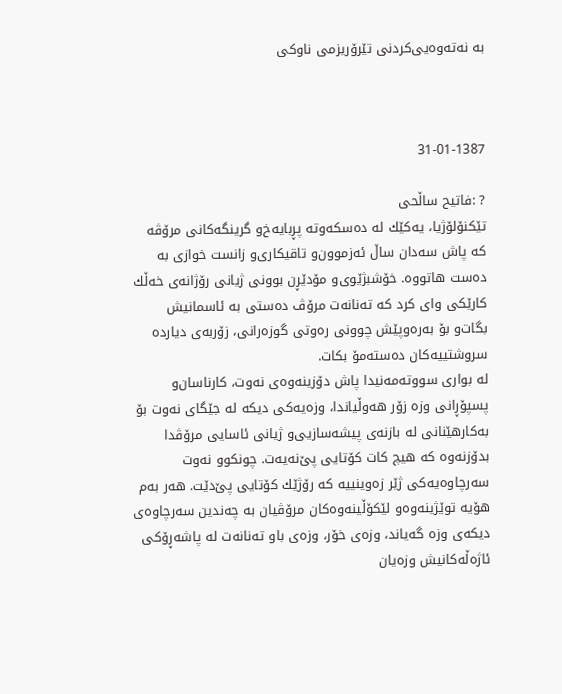به‌ نه‌ته‌وه‌یی‌كردنی‌ تێرۆریزمی‌ ناوكی‌



31-01-1387

? :فاتیح ساڵحی‌
تێكنۆلۆژیا، یه‌كێك له‌ ده‌سكه‌وته‌ پڕبایه‌خ‌و گرینگه‌كانی‌ مرۆڤه‌ كه‌ پاش سه‌دان ساڵ ئه‌زموون‌و تاقیكاری‌‌و زانست خوازی‌ به‌ ده‌ست هاتووه‌. خۆشبژێوی‌‌و مۆدێڕن بوونی‌ ژیانی‌ رۆژانه‌ی‌ خه‌ڵك كارێكی‌ وای‌ كرد كه‌ ته‌نانه‌ت مرۆڤ ده‌ستی‌ به‌ ئاسمانیش بگات‌و بۆ به‌ره‌وپێش چوونی‌ ره‌وتی‌ گوزه‌رانی‌، زۆربه‌ی‌ دیارده‌ سروشتییه‌كان ده‌سته‌مۆ بكات.
له‌ بواری‌ سووته‌مه‌نیدا پاش دۆزینه‌وه‌ی‌ نه‌وت، كارناسان‌و پسپۆڕانی‌ وزه‌ زۆر هه‌وڵیاندا، وزه‌یه‌كی‌ دیكه‌ له‌ جێگای‌ نه‌وت بۆ به‌كارهێنانی‌ له‌ بازنه‌ی‌ پیشه‌سازیی‌‌و ژیانی‌ ئاسایی‌ مرۆڤدا بدۆزنه‌وه‌ كه‌ هیچ كات كۆتایی‌ پێ‌نه‌یه‌ت. چونكوو نه‌وت سه‌رچاوه‌یه‌كی‌ ژێر زه‌وینییه‌ كه‌ رۆژێك كۆتایی‌ پێ‌دێت. هه‌ر به‌م هۆیه‌ توێژینه‌وه‌‌و لێكۆڵینه‌وه‌كان مرۆڤیان به‌ چه‌ندین سه‌رچاوه‌ی‌ دیكه‌ی‌ وزه‌ گه‌یاند، وزه‌ی‌ خۆر، وزه‌ی‌ با‌و ته‌نانه‌ت له‌ پاشه‌ڕۆكی‌ ئاژه‌ڵه‌كانیش وزه‌یان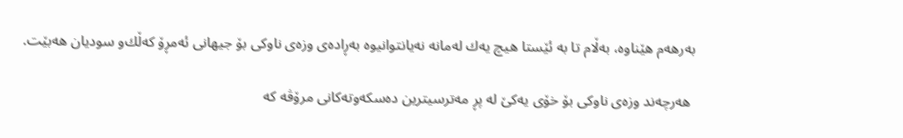به‌رهه‌م هێناوه‌، به‌ڵام تا به‌ ئێستا هیچ یه‌ك له‌مانه‌ نه‌یانتوانیوه‌ به‌ڕاده‌ی‌ وزه‌ی‌ ناوكی‌ بۆ جیهانی‌ ئه‌مڕۆ كه‌ڵك‌و سودیان هه‌بێت.

 هه‌رچه‌ند وزه‌ی‌ ناوكی‌ بۆ خۆی یه‌كێ له‌ پڕ مه‌ترسیترین ده‌سكه‌وته‌كانی‌ مرۆڤه‌ كه‌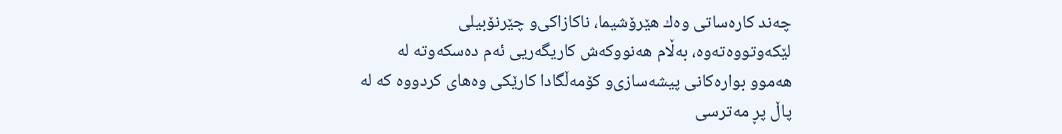چه‌ند كاره‌ساتی‌ وه‌ك هێرۆشیما، ناكازاكی‌‌و چێرنۆبیلی‌ لێكه‌وتووه‌ته‌وه‌، به‌ڵام هه‌نووكه‌ش كاریگه‌ریی ئه‌م ده‌سكه‌وته‌ له‌ هه‌موو بواره‌كانی‌ پیشه‌سازی‌و كۆمه‌ڵگادا كارێكی‌ وه‌های‌ كردووه‌ كه‌ له‌ پاڵ پڕ مه‌ترسی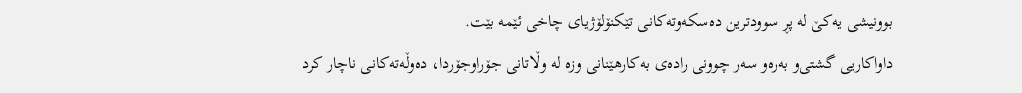بوونیشی یه‌كێ‌ له‌ پڕ سوودترین ده‌سكه‌وته‌كانی‌ تێكنۆلۆژیای‌ چاخی‌ ئێمه‌ بێت.
داواكاریی‌ گشتی‌‌و به‌ره‌و سه‌ر چوونی‌ راده‌ی‌ به‌كارهێنانی‌ وزه‌ له‌ وڵاتانی‌ جۆراوجۆردا، ده‌وڵه‌ته‌كانی‌ ناچار كرد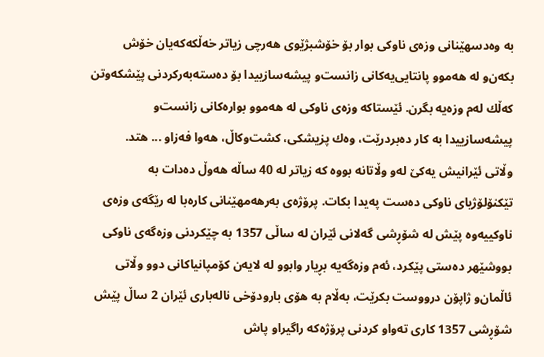به‌ وه‌دسهێنانی‌ وزه‌ی‌ ناوكی بوار بۆ خۆشبژێوی‌ هه‌رچی‌ زیاتر خه‌ڵكه‌كه‌یان خۆش بكه‌ن‌و له‌ هه‌موو پانتایی‌یه‌كانی‌ زانست‌و پیشه‌سازییدا بۆ ده‌سته‌به‌ركردنی‌ پێشكه‌وتن كه‌ڵك له‌م وزه‌یه‌ بگرن. ئێستاكه‌ وزه‌ی‌ ناوكی‌ له‌ هه‌موو بواره‌كانی‌ زانست‌و پیشه‌سازییدا به‌ كار ده‌بردرێت، وه‌ك پزیشكی‌، كشت‌وكاڵ، هه‌وا فه‌زا‌و ... هتد.
وڵاتی‌ ئێرانیش یه‌كێ‌ له‌و وڵاتانه‌ بووه‌ كه‌ زیاتر له‌ 40 ساڵه‌ هه‌وڵ ده‌دات به‌ تێكنۆلۆژیای‌ ناوكی‌ ده‌ست په‌یدا بكات. پرۆژه‌ی‌ به‌رهه‌مهێنانی‌ كاره‌با له‌ رێگه‌ی‌ وزه‌ی‌ ناوكییه‌وه‌ پێش له‌ شۆڕشی گه‌لانی‌ ئێران له‌ ساڵی‌ 1357 به‌ چێكردنی‌ وزه‌گه‌ی‌ ناوكی‌ بووشێهر ده‌ستی‌ پێكرد، ئه‌م وزه‌گه‌یه‌ بڕیار وابوو له‌ لایه‌ن كۆمپانیاكانی‌ دوو وڵاتی‌ ئاڵمان‌و ژاپۆن درووست بكرێت، به‌ڵام به‌ هۆی بارودۆخی‌ ناله‌باری‌ ئێران 2 ساڵ پێش شۆڕشی 1357 كاری‌ ته‌واو كردنی‌ پرۆژه‌كه‌ راگیرا‌و پاش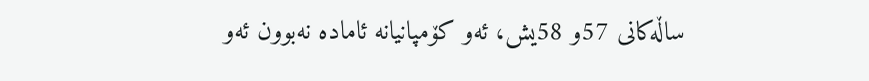ساڵه‌كانی‌ 57و 58یش، ئه‌و كۆمپانیانه‌ ئاماده‌ نه‌بوون ئه‌و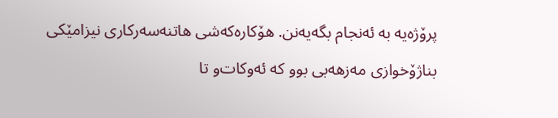پرۆژه‌یه‌ به‌ ئه‌نجام بگه‌یه‌نن. هۆكاره‌كه‌شی هاتنه‌سه‌ركاری‌ نیزامێكی‌ بناژۆخوازی‌ مه‌زهه‌بی‌ بوو كه‌ ئه‌وكات‌و تا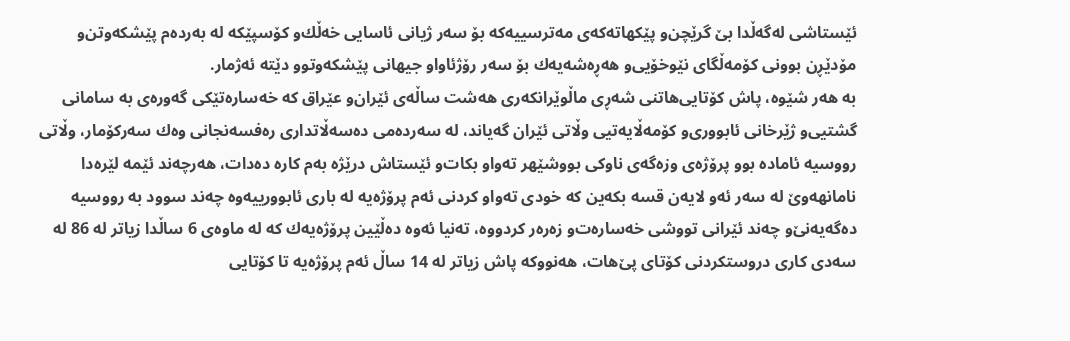ئێستاشی‌ له‌گه‌ڵدا بێ‌ گرێچن‌و پێكهاته‌كه‌ی‌ مه‌ترسییه‌كه‌ بۆ سه‌ر ژیانی‌ ئاسایی‌ خه‌ڵك‌و كۆسپێكه‌ له‌ به‌رده‌م پێشكه‌وتن‌و مۆدێڕن بوونی‌ كۆمه‌ڵگای‌ نێوخۆیی‌و هه‌ڕه‌شه‌یه‌ك بۆ سه‌ر رۆژئاوا‌و جیهانی‌ پێشكه‌وتوو دێته‌ ئه‌ژمار.
به‌ هه‌ر شێوه‌، پاش كۆتایی‌هاتنی‌ شه‌ڕی‌ ماڵوێرانكه‌ری‌ هه‌شت ساڵه‌ی‌ ئێران‌و عێراق كه‌ خه‌ساره‌تێكی‌ گه‌وره‌ی‌ به‌ سامانی‌ گشتیی‌‌و ژێرخانی‌ ئابووری‌‌و كۆمه‌ڵایه‌تیی وڵاتی‌ ئێران گه‌یاند، له‌ سه‌رده‌می‌ ده‌سه‌ڵاتداری‌ ره‌فسه‌نجانی‌ وه‌ك سه‌ركۆمار، وڵاتی‌ رووسیه‌ ئاماده‌ بوو پرۆژه‌ی‌ وزه‌گه‌ی‌ ناوكی‌ بووشێهر ته‌واو بكات‌و ئێستاش درێژه‌ به‌م كاره‌ ده‌دات، هه‌رچه‌ند ئێمه‌ لێره‌دا نامانهه‌وێ‌ له‌ سه‌ر ئه‌و لایه‌ن قسه‌ بكه‌ین كه‌ خودی‌ ته‌واو كردنی‌ ئه‌م پرۆژه‌یه‌ له‌ باری‌ ئابوورییه‌وه‌ چه‌ند سوود به‌ رووسیه‌ ده‌گه‌یه‌نێ‌‌و چه‌ند ئێرانی‌ تووشی خه‌ساره‌ت‌و زه‌ره‌ر كردووه‌، ته‌نیا ئه‌وه‌ ده‌ڵێین پرۆژه‌یه‌ك كه‌ له‌ ماوه‌ی‌ 6 ساڵدا زیاتر له‌ 86 له‌ سه‌دی‌ كاری‌ دروستكردنی‌ كۆتای پێ‌هات، هه‌نووكه‌ پاش زیاتر له‌ 14 ساڵ ئه‌م پرۆژه‌یه‌ تا كۆتایی‌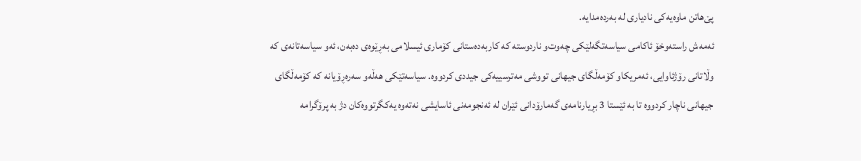پێ‌هاتن ماوه‌یه‌كی‌ نادیاری‌ له‌ به‌رده‌مدایه‌.
ئه‌مه‌ش راسته‌وخۆ ئاكامی‌ سیاسه‌تگه‌لێكی‌ چه‌وت‌و ناردوسته‌ كه‌ كاربه‌ده‌ستانی‌ كۆماری‌ ئیسلامی‌ به‌ڕێوه‌ی‌ ده‌به‌ن، ئه‌و سیاسه‌تانه‌ی‌ كه‌ وڵاتانی‌ رۆژئاوایی‌، ئه‌مریكا‌و كۆمه‌ڵگای‌ جیهانی‌ تووشی مه‌ترسییه‌كی‌ جیددی‌ كردووه‌. سیاسه‌تێكی‌ هه‌ڵه‌‌و سه‌ره‌ڕۆیانه‌ كه‌ كۆمه‌ڵگای‌ جیهانی‌ ناچار كردووه‌ تا به‌ ئێستا 3 بڕیارنامه‌ی‌ گه‌مارۆدانی‌ ئێران له‌ ئه‌نجومه‌نی‌ ئاسایشی نه‌ته‌وه‌ یه‌كگرتووه‌كان دژ به‌ پرۆگرامه‌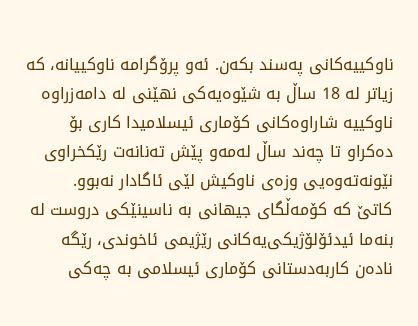ناوكییه‌كانی‌ په‌سند بكه‌ن. ئه‌و پرۆگرامه‌ ناوكییانه‌، كه‌ زیاتر له‌ 18 ساڵ به‌ شێوه‌یه‌كی‌ نهێنی‌ له‌ دامه‌زراوه‌ ناوكییه‌ شاراوه‌كانی‌ كۆماری‌ ئیسلامیدا كاری‌ بۆ ده‌كرا‌و تا چه‌ند ساڵ له‌مه‌و پێش ته‌نانه‌ت رێكخراوی‌ نێونه‌ته‌وه‌یی‌ وزه‌ی‌ ناوكیش لێی‌ ئاگادار نه‌بوو.
كاتێ‌ كه‌ كۆمه‌ڵگای‌ جیهانی‌ به‌ ناسینێكی‌ دروست له‌ بنه‌ما ئیدئۆلۆژیكی‌یه‌كانی‌ رێژیمی‌ ئاخوندی‌، رێگه‌ ناده‌ن كاربه‌دستانی‌ كۆماری‌ ئیسلامی‌ به‌ چه‌كی‌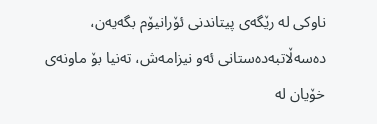ناوكی له‌ رێگه‌ی‌ پیتاندنی‌ ئۆرانیۆم بگه‌یه‌ن، ده‌سه‌ڵاتبه‌ده‌ستانی‌ ئه‌و نیزامه‌ش، ته‌نیا بۆ ماونه‌ی‌ خۆیان له‌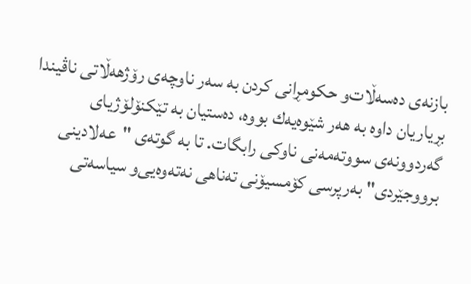بازنه‌ی‌ ده‌سه‌ڵات‌و حكومڕانی‌ كردن به‌ سه‌ر ناوچه‌ی‌ رۆژهه‌ڵاتی‌ ناڤیندا بڕیاریان داوه‌ به‌ هه‌ر شێوه‌یه‌ك بووه‌، ده‌ستیان به‌ تێكنۆلۆژیای‌ گه‌ردوونه‌ی‌ سووته‌مه‌نی‌ ناوكی‌ رابگات. تا به‌ گوته‌ی‌ "عه‌لادینی‌ برووجێردی‌" به‌رپرسی كۆمسیۆنی‌ ته‌ناهی‌ نه‌ته‌وه‌یی‌‌و سیاسه‌تی‌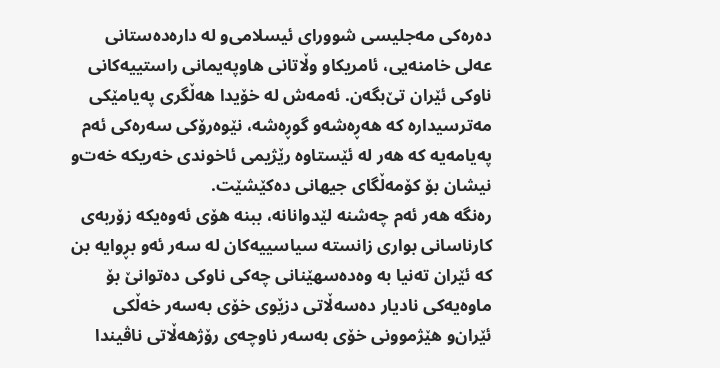ده‌ره‌كی‌ مه‌جلیسی شوورای‌ ئیسلامی‌‌و له‌ داره‌ده‌ستانی‌ عه‌لی‌ خامنه‌یی‌، ئامریكا‌و وڵاتانی‌ هاوپه‌یمانی‌ راستییه‌كانی‌ ناوكی ئێران تێ‌بگه‌ن. ئه‌مه‌ش له‌ خۆیدا هه‌ڵگری‌ په‌یامێكی‌ مه‌ترسیداره‌ كه‌ هه‌ڕه‌شه‌‌و گوڕه‌شه‌، نێوه‌رۆكی‌ سه‌ره‌كی‌ ئه‌م په‌یامه‌یه‌ كه‌ هه‌ر له‌ ئێستاوه‌ رێژیمی‌ ئاخوندی‌ خه‌ریكه‌ خه‌ت‌و نیشان بۆ كۆمه‌ڵگای‌ جیهانی‌ ده‌كێشێت.
ره‌نگه‌ هه‌ر ئه‌م چه‌شنه‌ لێدوانانه‌، ببنه‌ هۆی ئه‌وه‌یكه‌ زۆربه‌ی‌ كارناسانی‌ بواری‌ زانسته‌ سیاسییه‌كان له‌ سه‌ر ئه‌و بڕوایه‌ بن كه‌ ئێران ته‌نیا به‌ وه‌ده‌سهێنانی‌ چه‌كی‌ ناوكی‌ ده‌توانێ‌ بۆ ماوه‌یه‌كی‌ نادیار ده‌سه‌ڵاتی‌ دزێوی‌ خۆی به‌سه‌ر خه‌ڵكی‌ ئێران‌و هێژموونی‌ خۆی به‌سه‌ر ناوچه‌ی‌ رۆژهه‌ڵاتی‌ ناڤیندا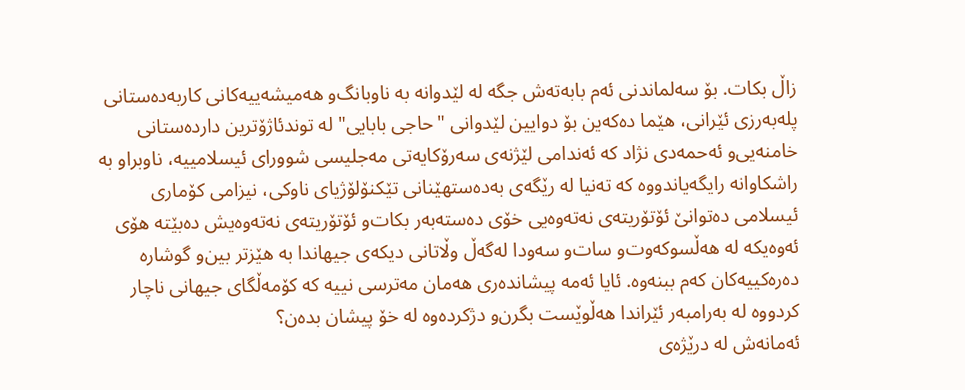زاڵ بكات. بۆ سه‌لماندنی‌ ئه‌م بابه‌ته‌ش جگه‌ له‌ لێدوانه‌ به‌ ناوبانگ‌و هه‌میشه‌ییه‌كانی‌ كاربه‌ده‌ستانی‌ پله‌به‌رزی‌ ئێرانی‌، هێما ده‌كه‌ین بۆ دوایین لێدوانی‌ "حاجی‌ بابایی‌" له‌ توندئاژۆترین دارده‌ستانی‌ خامنه‌یی‌‌و ئه‌حمه‌دی‌ نژاد كه‌ ئه‌ندامی‌ لێژنه‌ی‌ سه‌رۆكایه‌تی‌ مه‌جلیسی‌ شوورای‌ ئیسلامییه‌، ناوبراو به‌ راشكاوانه‌ رایگه‌یاندووه‌ كه‌ ته‌نیا له‌ رێگه‌ی‌ به‌ده‌ستهێنانی‌ تێكنۆلۆژیای‌ ناوكی‌، نیزامی‌ كۆماری‌ ئیسلامی‌ ده‌توانێ‌ ئۆتۆریته‌ی‌ نه‌ته‌وه‌یی‌ خۆی ده‌سته‌به‌ر بكات‌و ئۆتۆریته‌ی‌ نه‌ته‌وه‌یش ده‌بێته‌ هۆی ئه‌وه‌یكه‌ له‌ هه‌ڵسوكه‌وت‌و سات‌و سه‌ودا له‌گه‌ڵ وڵاتانی‌ دیكه‌ی‌ جیهاندا به‌ هێزتر بین‌و گوشاره‌ ده‌ره‌كییه‌كان كه‌م ببنه‌وه‌. ئایا ئه‌مه‌ پیشانده‌ری‌ هه‌مان مه‌ترسی نییه‌ كه‌ كۆمه‌ڵگای‌ جیهانی‌ ناچار كردووه‌ له‌ به‌رامبه‌ر ئێراندا هه‌ڵوێست بگرن‌و دژكرده‌وه‌ له‌ خۆ پیشان بده‌ن؟
ئه‌مانه‌ش له‌ درێژه‌ی‌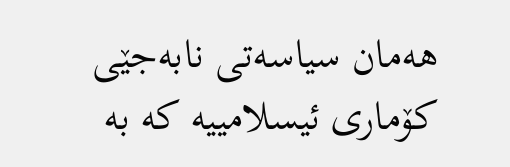هه‌مان سیاسه‌تی‌ نابه‌جێی‌ كۆماری‌ ئیسلامییه‌ كه‌ به‌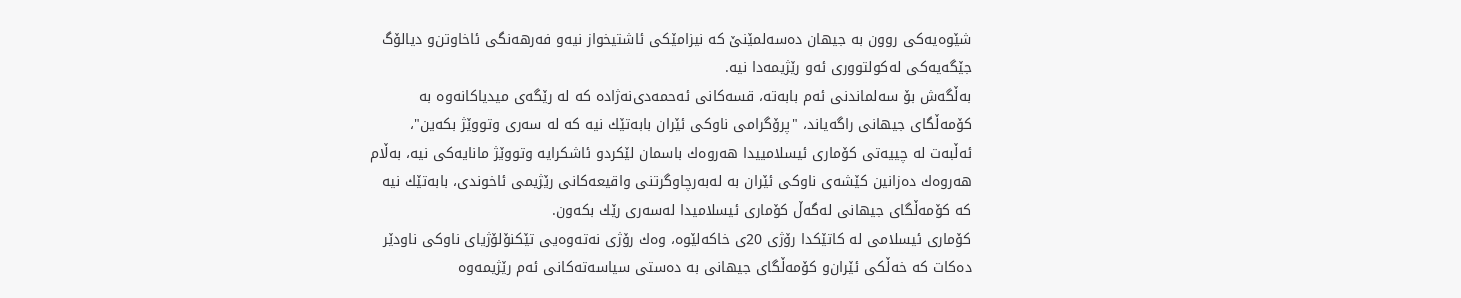شێوه‌یه‌كی‌ روون به‌ جیهان ده‌سه‌لمێنێ‌ كه‌ نیزامێكی‌ ئاشتیخواز نیه‌و فه‌رهه‌نگی‌ ئاخاوتن‌و دیالۆگ جێگه‌یه‌كی‌ له‌كولتووری‌ ئه‌و رێژیمه‌دا نیه‌.
به‌ڵگه‌ش بۆ سه‌لماندنی‌ ئه‌م بابه‌ته‌، قسه‌كانی‌ ئه‌حمه‌دی‌نه‌ژاده‌ كه‌ له‌ رێگه‌ی‌ میدیاكانه‌وه‌ به‌ كۆمه‌ڵگای‌ جیهانی‌ راگه‌یاند، "پرۆگرامی‌ ناوكی ئێران بابه‌تێك نیه‌ كه‌ له‌ سه‌ری‌ وتووێژ بكه‌ین"، ئه‌ڵبه‌ت له‌ چییه‌تی‌ كۆماری‌ ئیسلامییدا هه‌روه‌ك باسمان لێكرد‌و ئاشكرایه‌ ‌وتووێژ مانایه‌كی‌ نیه‌، به‌ڵام هه‌روه‌ك ده‌زانین كێشه‌ی‌ ناوكی‌ ئێران به‌ له‌به‌رچاوگرتنی‌ واقیعه‌كانی‌ رێژیمی‌ ئاخوندی‌، بابه‌تێك نیه‌ كه‌ كۆمه‌ڵگای‌ جیهانی‌ له‌گه‌ڵ كۆماری‌ ئیسلامیدا له‌سه‌ری‌ رێك بكه‌ون.
كۆماری‌ ئیسلامی‌ له‌ كاتێكدا رۆژی‌ 20ی‌ خاكه‌لێوه‌، وه‌ك رۆژی‌ نه‌ته‌وه‌یی‌ تێكنۆلۆژیای‌ ناوكی‌ ناودێر ده‌كات كه‌ خه‌ڵكی‌ ئێران‌و كۆمه‌ڵگای‌ جیهانی‌ به‌ ده‌ستی‌ سیاسه‌ته‌كانی‌ ئه‌م رێژیمه‌وه‌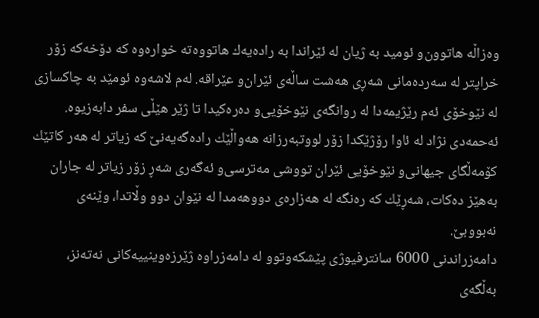وه‌زاڵه‌ هاتوون‌و ئومید به‌ ژیان له‌ ئێراندا به‌ راده‌یه‌ك هاتووه‌ته‌ خواره‌وه‌ كه‌ دۆخه‌كه‌ زۆر خراپتر له‌ سه‌رده‌مانی‌ شه‌ڕی‌ هه‌شت ساڵه‌ی‌ ئێران‌و عێراقه‌. له‌م لاشه‌وه‌ ئومێد به‌ چاكسازی‌ له‌ نێوخۆی ئه‌م رێژیمه‌دا له‌ روانگه‌ی‌ نێوخۆیی‌و ده‌ره‌كیدا تا ژێر هێڵی‌ سفر دابه‌زیوه‌.
ئه‌حمه‌دی‌ نژاد له‌ ئاوا رۆژێكدا زۆر لووتبه‌رزانه‌ هه‌واڵێك راده‌گه‌یه‌نێ‌ كه‌ زیاتر له‌ هه‌ر كاتێك كۆمه‌ڵگای‌ جیهانی‌‌و نێوخۆیی ئێران تووشی مه‌ترسی‌و ئه‌گه‌ری‌ شه‌ڕ زۆر زیاتر له‌ جاران به‌هێز ده‌كات، شه‌ڕێك كه‌ ره‌نگه‌ له‌ هه‌زاره‌ی‌ دووهه‌مدا له‌ نێوان دوو وڵاتدا، وێنه‌ی‌ نه‌بووبێ‌.
دامه‌زراندنی‌ 6000 سانترفیوژی‌ پێشكه‌وتوو له‌ دامه‌زراوه‌ ژێرزه‌وینییه‌كانی‌ نه‌ته‌نز، به‌ڵگه‌ی‌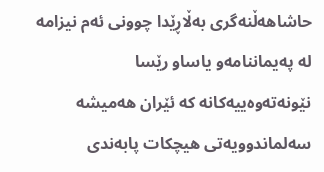حاشاهه‌ڵنه‌گری‌ به‌ڵاڕێدا چوونی‌ ئه‌م نیزامه‌ له‌ په‌یماننامه‌‌و یاسا‌و رێسا نێونه‌ته‌وه‌ییه‌كانه‌ كه‌ ئێران هه‌میشه‌ سه‌لماندوویه‌تی‌ هیچكات پابه‌ندی‌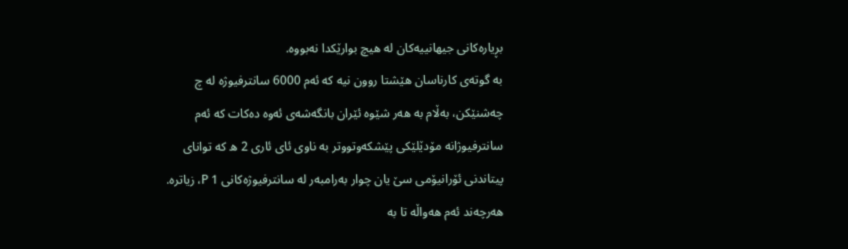بڕیاره‌كانی‌ جیهانییه‌كان له‌ هیچ بوارێكدا نه‌بووه‌.
به‌ گوته‌ی‌ كارناسان هێشتا روون نیه‌ كه‌ ئه‌م 6000 سانترفیوژه‌ له‌ چ چه‌شنێكن، به‌ڵام به‌ هه‌ر شێوه‌ ئێران بانگه‌شه‌ی‌ ئه‌وه‌ ده‌كات كه‌ ئه‌م سانترفیوژانه‌ مۆدێلێكی‌ پێشكه‌وتووتر به‌ ناوی‌ ئای‌ ئاری‌ 2 ه‌ كه‌ توانای‌ پیتاندنی‌ ئۆرانیۆمی‌ سێ‌ یان چوار به‌رامبه‌ر له‌ سانترفیوژه‌كانی‌ 1 P، زیاتره‌. هه‌رچه‌ند ئه‌م هه‌واڵه‌ تا به‌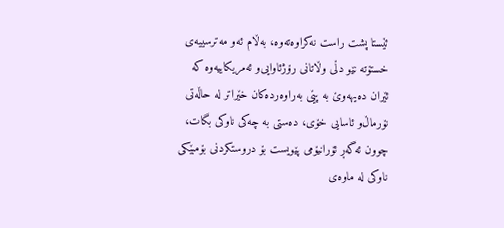ئێستا پشت راست نه‌كراوه‌ته‌وه‌، به‌ڵام ئه‌و مه‌ترسییه‌ی‌ خستۆته‌ نێو دڵی‌ وڵاتانی‌ رۆژئاوایی‌‌و ئه‌مریكاییه‌وه‌ كه‌ ئێران ده‌یهه‌وێ‌ به‌ پێی‌ به‌راوه‌رده‌كان خێراتر له‌ حاڵه‌تی‌ نۆرماڵ‌و ئاسایی‌ خۆی‌، ده‌ستی‌ به‌ چه‌كی‌ ناوكی‌ بگات، چوون ئه‌گه‌ڕ ئۆرانیۆمی‌ پێویست بۆ دروستكردنی‌ بۆمبێكی‌ ناوكی‌ له‌ ماوه‌ی‌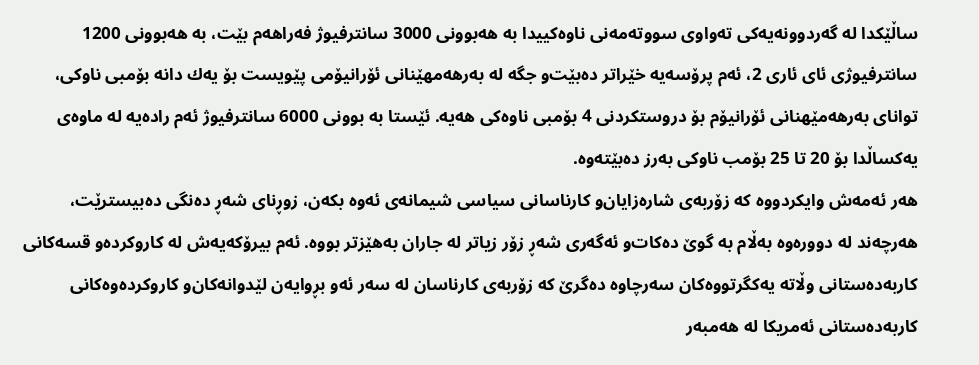ساڵێكدا له‌ گه‌ردوونه‌یه‌كی‌ ته‌واوی‌ سووته‌مه‌نی‌ ناوه‌كییدا به‌ هه‌بوونی‌ 3000 سانترفیوژ فه‌راهه‌م بێت، به‌ هه‌بوونی‌ 1200 سانترفیوژی‌ ئای‌ ئاری‌ 2، ئه‌م پرۆسه‌یه‌ خێراتر ده‌بێت‌و جگه‌ له‌ به‌رهه‌مهێنانی‌ ئۆرانیۆمی‌ پێویست بۆ یه‌ك دانه‌ بۆمبی‌ ناوكی‌، توانای‌ به‌رهه‌مێهنانی‌ ئۆرانیۆم بۆ دروستكردنی‌ 4 بۆمبی‌ ناوه‌كی‌ هه‌یه‌. ئێستا به‌ بوونی‌ 6000 سانترفیوژ ئه‌م راده‌یه‌ له‌ ماوه‌ی‌ یه‌كساڵدا بۆ 20 تا 25 بۆمب ناوكی‌ به‌رز ده‌بێته‌وه‌.
هه‌ر ئه‌مه‌ش وایكردووه‌ كه‌ زۆربه‌ی‌ شاره‌زایان‌و كارناسانی‌ سیاسی شیمانه‌ی‌ ئه‌وه‌ بكه‌ن، زوڕنای‌ شه‌ڕ ده‌نگی‌ ده‌بیسترێت، هه‌رچه‌ند له‌ دووره‌وه‌ به‌ڵام به‌ گوێ‌ ده‌كات‌و ئه‌گه‌ری‌ شه‌ڕ زۆر زیاتر له‌ جاران به‌هێزتر بووه‌. ئه‌م بیرۆكه‌یه‌ش له‌ كاروكرده‌‌و قسه‌كانی‌ كاربه‌ده‌ستانی‌ وڵاته‌ یه‌كگرتووه‌كان سه‌رچاوه‌ ده‌گرێ‌ كه‌ زۆربه‌ی‌ كارناسان له‌ سه‌ر ئه‌و بڕوایه‌ن لێدوانه‌كان‌و كاروكرده‌وه‌كانی‌ كاربه‌ده‌ستانی‌ ئه‌مریكا له‌ هه‌مبه‌ر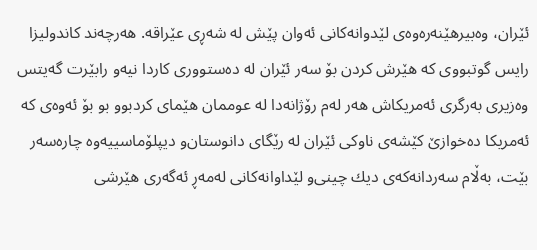ئێران، وه‌بیرهێنه‌ره‌وه‌ی‌ لێدوانه‌كانی‌ ئه‌وان پێش له‌ شه‌ڕی‌ عێراقه‌. هه‌رچه‌ند كاندولیزا رایس گوتبووی‌ كه‌ هێرش كردن بۆ سه‌ر ئێران له‌ ده‌ستووری‌ كاردا نیه‌‌و رابێرت گه‌یتس وه‌زیری‌ به‌رگری‌ ئه‌مریكاش هه‌ر له‌م رۆژانه‌دا له‌ عوممان هێمای‌ كردبوو بو بۆ ئه‌وه‌ی‌ كه‌ ئه‌مریكا ده‌خوازێ‌ كێشه‌ی‌ ناوكی‌ ئێران له‌ رێگای‌ دانوستان‌و دیپلۆماسییه‌وه‌ چاره‌سه‌ر بێت، به‌ڵام سه‌ردانه‌كه‌ی‌ دیك چینی‌‌و لێداوانه‌كانی‌ له‌مه‌ڕ ئه‌گه‌ری‌ هێرشی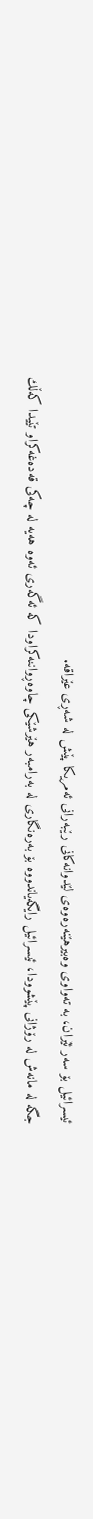ئیسرائیل بۆ سه‌ر ئێران، به‌ ته‌واوی‌ وه‌بیرهێنه‌ره‌وه‌ی‌ لێدوانه‌كانی‌ رێبه‌رانی‌ ئه‌مریكا پێش له‌ شه‌ڕی‌ عێراقه‌.
جگه‌ له‌ مانه‌ش له‌ رۆژانی‌ پێشوودا، ئیسرائیل رایگه‌یاندووه‌ بۆ به‌ره‌نگاری‌ له‌ به‌رامبه‌ر هێرشێكی‌ چاوه‌ڕواننه‌كراودا كه‌ ئه‌گه‌ری‌ ئه‌وه‌ هه‌یه‌ له‌ چه‌كی‌ قه‌ده‌غه‌كراو تێیدا كه‌ڵك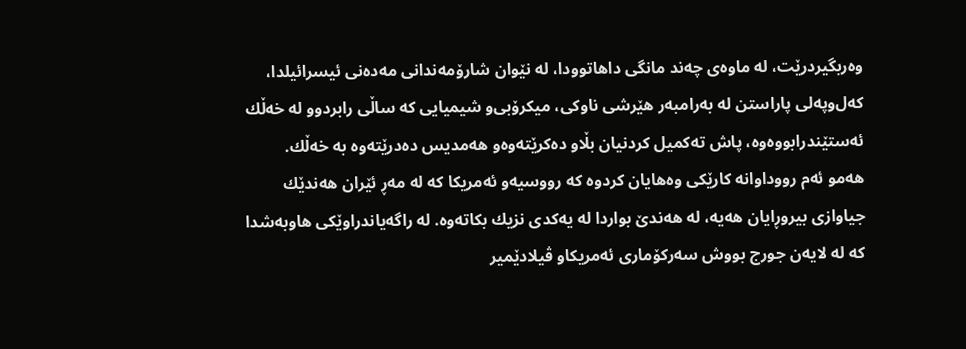وه‌ربگیردرێت، له‌ ماوه‌ی‌ چه‌ند مانگی‌ داهاتوودا، له‌ نێوان شارۆمه‌ندانی‌ مه‌ده‌نی‌ ئیسرائیلدا، كه‌ل‌وپه‌لی‌ پاراستن له‌ به‌رامبه‌ر هێرشی ناوكی‌، میكرۆبی‌‌و شیمیایی‌ كه‌ ساڵی‌ رابردوو له‌ خه‌ڵك ئه‌ستێندرابووه‌وه‌، پاش ته‌كمیل كردنیان بڵاو ده‌كرێته‌وه‌‌و هه‌مدیس ده‌درێته‌وه‌ به‌ خه‌ڵك.
هه‌مو ئه‌م رووداوانه‌ كارێكی‌ وه‌هایان كردوه‌ كه‌ رووسیه‌‌و ئه‌مریكا كه‌ له‌ مه‌ڕ ئێران هه‌ندێك جیاوازی بیروڕایان هه‌یه‌، له‌ هه‌ندێ‌ بواردا له‌ یه‌كدی‌ نزیك بكاته‌وه‌. له‌ راگه‌یاندراوێكی‌ هاوبه‌شدا كه‌ له‌ لایه‌ن جورج بووش سه‌ركۆماری‌ ئه‌مریكا‌و ڤیلادێمیر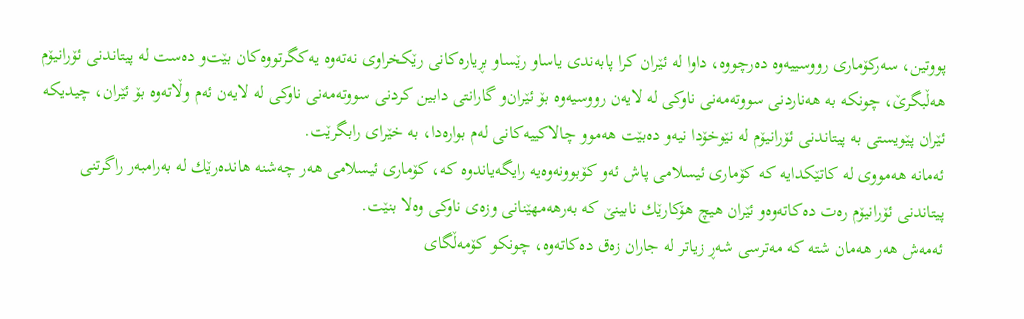پووتین، سه‌ركۆماری‌ رووسییه‌وه‌ ده‌رچووه‌، داوا له‌ ئێران كرا پابه‌ندی‌ یاسا‌و رێسا‌و بڕیاره‌كانی‌ رێكخراوی‌ نه‌ته‌وه‌ یه‌كگرتووه‌كان بێت‌و ده‌ست له‌ پیتاندنی‌ ئۆرانیۆم هه‌ڵبگرێ‌، چونكه‌ به‌ هه‌ناردنی‌ سووته‌مه‌نی‌ ناوكی‌ له‌ لایه‌ن رووسیه‌وه‌ بۆ ئێران‌و گارانتی‌ دابین كردنی‌ سووته‌مه‌نی‌ ناوكی‌ له‌ لایه‌ن ئه‌م وڵاته‌وه‌ بۆ ئێران، چیدیكه‌ ئێران پێویستی‌ به‌ پیتاندنی‌ ئۆرانیۆم له‌ نێوخۆدا نیه‌‌و ده‌بێت هه‌موو چالاكییه‌كانی‌ له‌م بواره‌دا، به‌ خێرای‌ رابگرێت.
ئه‌مانه‌ هه‌مووی‌ له‌ كاتێكدایه‌ كه‌ كۆماری‌ ئیسلامی‌ پاش ئه‌و كۆبوونه‌وه‌یه‌ رایگه‌یاندوه‌ كه‌، كۆماری‌ ئیسلامی‌ هه‌ر چه‌شنه‌ هانده‌رێك له‌ به‌رامبه‌ر راگرتنی‌ پیتاندنی‌ ئۆرانیۆم ره‌ت ده‌كاته‌وه‌‌و ئێران هیچ هۆكارێك نابینێ‌ كه‌ به‌رهه‌مهێنانی‌ وزه‌ی‌ ناوكی‌ وه‌لا بنێت.
ئه‌مه‌ش هه‌ر هه‌مان شته‌ كه‌ مه‌ترسی شه‌ڕ زیاتر له‌ جاران زه‌ق ده‌كاته‌وه‌، چونكو كۆمه‌ڵگای‌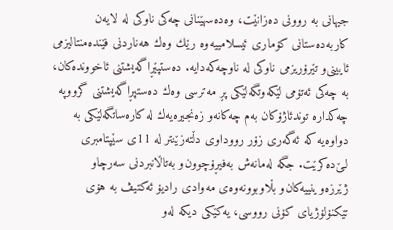جیهانی‌ به‌ روونی‌ ده‌زانێت، وه‌ده‌سهێنانی‌ چه‌كی‌ ناوكی‌ له‌ لایه‌ن كاربه‌ده‌ستانی‌ كۆماری‌ ئیسلامییه‌وه‌ رێك وه‌ك هه‌ناردنی‌ فێنده‌منتالیزمی‌ ئایینی‌‌و تێرۆریزمی‌ ناوكی‌ له‌ ناوچه‌كه‌دایه‌. ده‌ستپێڕاگه‌یشتنی‌ ئاخوونده‌كان، به‌ چه‌كی‌ ئه‌تۆمی‌ لێكه‌وتگه‌لێكی‌ پڕ مه‌ترسی وه‌ك ده‌ستپڕاگه‌یشتنی‌ گرووپه‌ چه‌كداره‌ توندئاژۆكان به‌م چه‌كانه‌‌و زه‌نجیره‌یه‌ك له‌ كاره‌ساتگه‌لێكی‌ به‌ دواوه‌یه‌ كه‌ ئه‌گه‌ری‌ زۆر رووداوی‌ دڵته‌زێنتر له‌ 11ی‌ سێپتامبری‌ لـێ‌ده‌كرێت. جگه‌ له‌مانه‌ش به‌فیڕۆچوون‌و به‌تاڵانبردنی‌ سه‌رچاو ژێرزه‌وینییه‌كان‌و بڵاوبوونه‌وه‌ی‌ مه‌وادی‌ رادیۆ ئه‌كتیڤ به‌ هۆی تێكنۆلۆژیای‌ كۆنی‌ رووسی، یه‌كێكی‌ دیكه‌ له‌و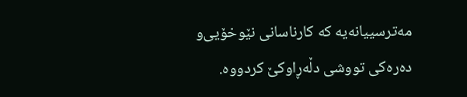مه‌ترسییانه‌یه‌ كه‌ كارناسانی‌ نێوخۆیی‌‌و ده‌ره‌كی‌ تووشی دڵه‌ڕاوكێ كردووه‌.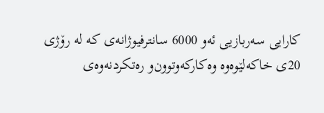كارایی‌ سه‌ربازیی‌ ئه‌و 6000 سانترفیوژانه‌ی‌ كه‌ له‌ رۆژی‌ 20ی‌ خاكه‌لێوه‌‌وه‌ وه‌كاركه‌وتوون‌و ره‌تكردنه‌وه‌ی‌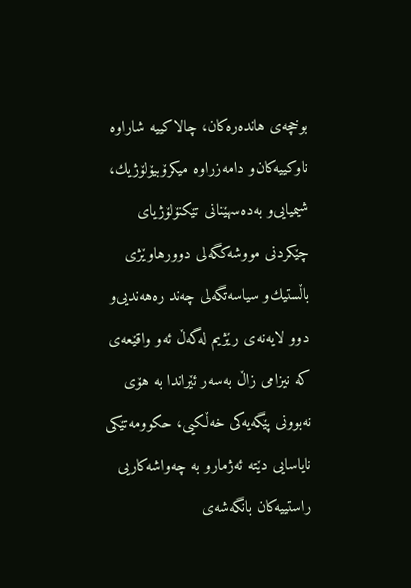بوخچه‌ی‌ هانده‌ره‌كان، چالاكییه‌ شاراوه‌ ناوكییه‌كان‌و دامه‌زراوه‌ میكرۆبیۆلۆژیك، شیمیایی‌‌و به‌ده‌سهێنانی‌ تێكنۆلۆژیای‌ چێكردنی‌ مووشه‌كگه‌لی‌ دوورهاوێژی‌ باڵستیك‌و سیاسه‌تگه‌لی‌ چه‌ند ره‌هه‌ندیی‌‌و دوو لایه‌نه‌ی‌ رێژیم له‌گه‌ڵ ئه‌و واقێعه‌ی‌ كه‌ نیزامی‌ زاڵ به‌سه‌ر ئێراندا به‌ هۆی نه‌بوونی‌ پێگه‌یه‌كی‌ خه‌ڵكیی‌، حكوومه‌تێكی‌ نایاسایی‌ دێته‌ ئه‌ژمار‌و به‌ چه‌واشه‌كاریی‌ راستییه‌كان بانگه‌شه‌ی‌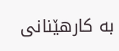به‌ كارهێنانی‌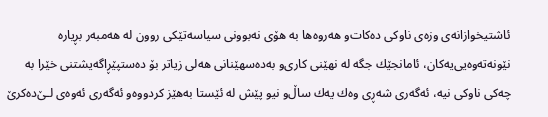ئاشتیخوازانه‌ی‌ وزه‌ی‌ ناوكی‌ ده‌كات‌و هه‌روه‌ها به‌ هۆی نه‌بوونی‌ سیاسه‌تێكی‌ روون له‌ هه‌مبه‌ر بڕیاره‌ نێونه‌ته‌وه‌یی‌یه‌كان، ئامانجێك جگه‌ له‌ نهێنی‌ كاری‌‌و به‌ده‌سهێنانی‌ هه‌لی‌ زیاتر بۆ ده‌ستپێڕاگه‌یشتنی‌ خێرا به‌ چه‌كی‌ ناوكی‌ نیه‌، ئه‌گه‌ری‌ شه‌ڕی‌ وه‌ك یه‌ك ساڵ‌و نیو پێش له‌ ئێستا به‌هێز كردووه‌‌و ئه‌گه‌ری‌ ئه‌وه‌ی‌ لـێ‌ده‌كرێ‌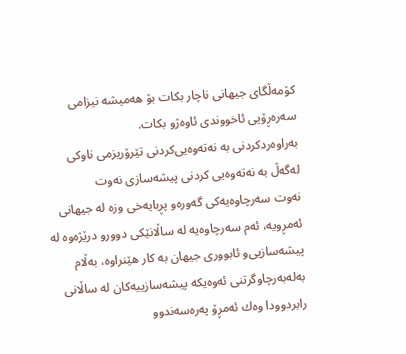كۆمه‌ڵگای‌ جیهانی‌ ناچار بكات بۆ هه‌میشه‌ نیزامی‌ سه‌ره‌ڕۆیی ئاخووندی‌ ئاوه‌ژ‌و بكات.
به‌راوه‌ردكردنی‌ به‌ نه‌ته‌وه‌یی‌كردنی‌ تێرۆریزمی‌ ناوكی‌ له‌گه‌ڵ به‌ نه‌ته‌وه‌یی‌ كردنی‌ پیشه‌سازی‌ نه‌وت
نه‌وت سه‌رچاوه‌یه‌كی‌ گه‌وره‌‌و پڕبایه‌خی‌ وزه‌ له‌ جیهانی‌ ئه‌مڕ‌ویه‌، ئه‌م سه‌رچاوه‌یه‌ له‌ ساڵانێكی‌ دوورو درێژه‌وه‌ له‌ پیشه‌سازیی‌‌و ئابووری‌ جیهان به‌ كار هێنراوه‌، به‌ڵام به‌له‌به‌رچاوگرتنی‌ ئه‌وه‌یكه‌ پیشه‌سازییه‌كان له‌ ساڵانی‌ رابردوودا وه‌ك ئه‌مڕۆ په‌ره‌سه‌ندوو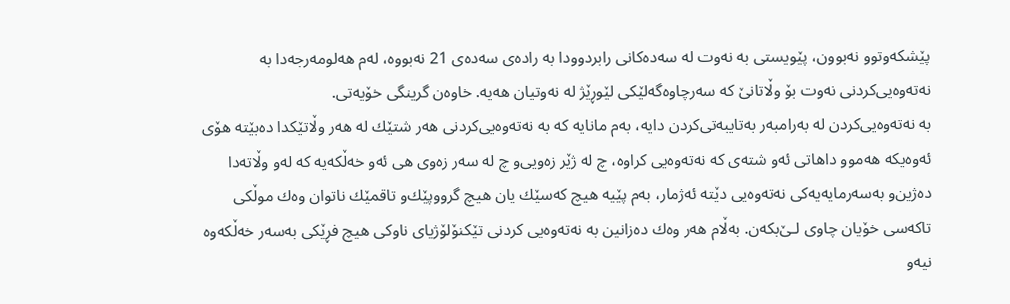پێشكه‌وتوو نه‌بوون، پێویستی‌ به‌ نه‌وت له‌ سه‌ده‌كانی‌ رابردوودا به‌ راده‌ی‌ سه‌ده‌ی‌ 21 نه‌بووه‌، له‌م هه‌لومه‌رجه‌دا به‌ نه‌ته‌وه‌یی‌كردنی‌ نه‌وت بۆ وڵاتانێ‌ كه‌ سه‌رچاوه‌گه‌لێكی‌ لێوڕێژ له‌ نه‌وتیان هه‌یه‌. خاوه‌ن گرینگی‌ خۆیه‌تی‌.
به‌ نه‌ته‌وه‌یی‌كردن له‌ به‌رامبه‌ر به‌تایبه‌تی‌كردن دایه‌، به‌م مانایه‌ كه‌ به‌ نه‌ته‌وه‌یی‌كردنی‌ هه‌ر شتێك له‌ هه‌ر وڵاتێكدا ده‌بێته‌ هۆی ئه‌وه‌یكه‌ هه‌موو داهاتی‌ ئه‌و شته‌ی‌ كه‌ نه‌ته‌وه‌یی‌ كراوه‌، چ له‌ ژێر زه‌ویی‌‌و چ له‌ سه‌ر زه‌وی‌ هی‌ ئه‌و خه‌ڵكه‌یه‌ كه‌ له‌و وڵاته‌دا ده‌ژین‌و به‌سه‌رمایه‌یه‌كی‌ نه‌ته‌وه‌یی‌ دێته‌ ئه‌ژمار، به‌م پێیه‌ هیچ كه‌سێك یان هیچ گرووپێك‌و تاقمێك ناتوان وه‌ك موڵكی‌ تاكه‌سی‌ خۆیان چاوی‌ لـێ‌بكه‌ن. به‌ڵام هه‌ر وه‌ك ده‌زانین به‌ نه‌ته‌وه‌یی‌ كردنی‌ تێكنۆلۆژیای‌ ناوكی‌ هیچ فڕێكی‌ به‌سه‌ر خه‌ڵكه‌وه‌ نیه‌‌و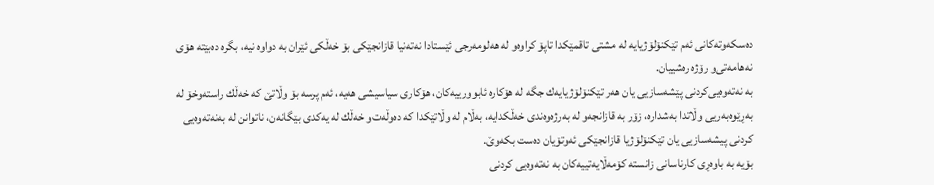ده‌سكه‌وته‌كانی‌ ئه‌م تێكنۆلۆژیایه‌ له‌ مشتی‌ تاقمێكدا تاپۆ كراوه‌‌و له‌ هه‌لومه‌رجی‌ ئێستادا نه‌ته‌نیا قازانجێكی‌ بۆ خه‌ڵكی‌ ئێران به‌ دواوه‌ نیه‌، بگره‌ ده‌بێته‌ هۆی نه‌هامه‌تی‌‌و رۆژه‌ ره‌شییان.
به‌ نه‌ته‌وه‌یی‌كردنی‌ پێشه‌سازیی‌ یان هه‌ر تێكنۆلۆژیایه‌ك جگه‌ له‌ هۆكاره‌ ئابوورییه‌كان، هۆكاری‌ سیاسیشی هه‌یه‌، ئه‌م پرسه‌ بۆ وڵاتێ‌ كه‌ خه‌ڵك راسته‌وخۆ له‌ به‌ڕێوه‌به‌ریی‌ وڵاتدا به‌شداره‌، زۆر به‌ قازانجه‌‌و له‌ به‌رژه‌وه‌ندی‌ خه‌ڵكدایه‌، به‌ڵام له‌ وڵاتێكدا كه‌ ده‌وڵه‌ت‌و خه‌ڵك له‌ یه‌كدی‌ بێگانه‌ن، ناتوانن له‌ به‌نه‌ته‌وه‌یی‌ كردنی‌ پیشه‌سازیی‌ یان تێكنۆلۆژیا قازانجێكی‌ ئه‌وتۆیان ده‌ست بكه‌وێ‌.
بۆیه‌ به‌ باوه‌ڕی‌ كارناسانی‌ زانسته‌ كۆمه‌ڵایه‌تییه‌كان به‌ نه‌ته‌وه‌یی‌ كردنی‌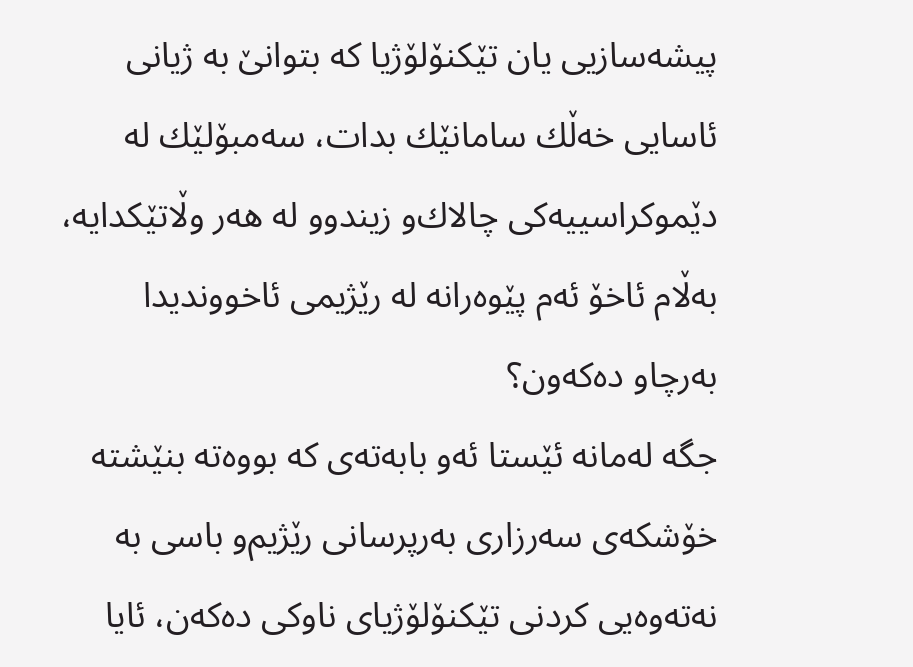پیشه‌سازیی‌ یان تێكنۆلۆژیا كه‌ بتوانێ‌ به‌ ژیانی‌ ئاسایی‌ خه‌ڵك سامانێك بدات، سه‌مبۆلێك له‌ دێموكراسییه‌كی‌ چالاك‌و زیندوو له‌ هه‌ر وڵاتێكدایه‌، به‌ڵام ئاخۆ ئه‌م پێوه‌رانه‌ له‌ رێژیمی‌ ئاخووندیدا به‌رچاو ده‌كه‌ون؟
جگه‌ له‌مانه‌ ئێستا ئه‌و بابه‌ته‌ی‌ كه‌ بووه‌ته‌ بنێشته‌ خۆشكه‌ی‌ سه‌رزاری‌ به‌رپرسانی‌ رێژیم‌و باسی به‌ نه‌ته‌وه‌یی‌ كردنی‌ تێكنۆلۆژیای‌ ناوكی‌ ده‌كه‌ن، ئایا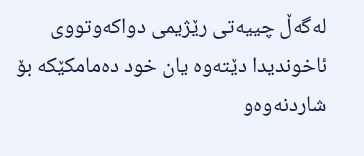له‌گه‌ڵ چییه‌تی‌ رێژیمی‌ دواكه‌وتووی‌ ئاخوندیدا دێته‌وه‌ یان خود ده‌مامكێكه‌ بۆ شاردنه‌وه‌‌و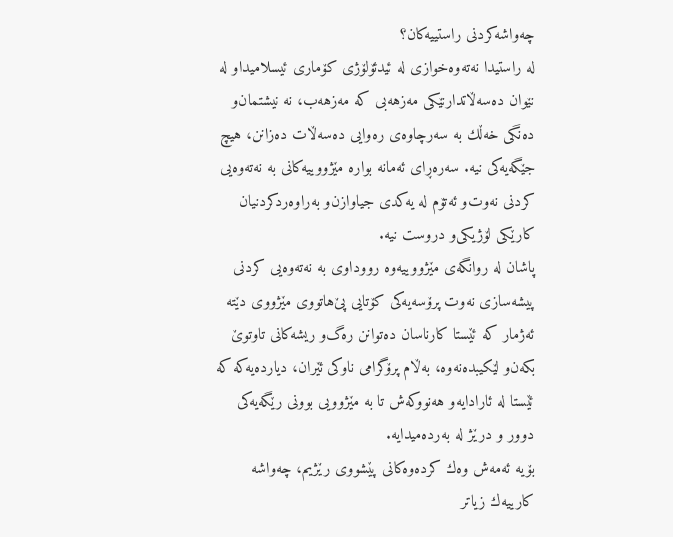چه‌واشه‌كردنی‌ راستییه‌كان؟
له‌ راستیدا نه‌ته‌وه‌خوازی‌ له‌ ئیدئۆلۆژی‌ كۆماری‌ ئیسلامیدا‌و له‌ نێوان ده‌سه‌ڵاتدارنێكی‌ مه‌زهه‌بی‌ كه‌ مه‌زهه‌ب، نه‌ نیشتمان‌و ده‌نگی‌ خه‌ڵك به‌ سه‌رچاوه‌ی‌ ره‌وایی‌ ده‌سه‌ڵات ده‌زانن، هیچ جێگه‌یه‌كی‌ نیه‌. سه‌ره‌ڕای‌ ئه‌مانه‌ بواره‌ مێژووییه‌كانی‌ به‌ نه‌ته‌وه‌یی‌ كردنی‌ نه‌وت‌و ئه‌تۆم له‌ یه‌كدی‌ جیاوازن‌و به‌راوه‌ردكردنیان كارێكی‌ لۆژیكی‌‌و دروست نیه‌.
پاشان له‌ روانگه‌ی‌ مێژووییه‌وه‌ رووداوی‌ به‌ نه‌ته‌وه‌یی‌ كردنی‌ پیشه‌سازی‌ نه‌وت پرۆسه‌یه‌كی‌ كۆتایی‌ پێ‌هاتووی‌ مێژووی‌ دێته‌ ئه‌ژمار كه‌ ئێستا كارناسان ده‌توانن ره‌گ‌و ریشه‌كانی‌ تاوتوێ‌ بكه‌ن‌و لێكیبده‌نه‌وه‌، به‌ڵام پرۆگرامی‌ ناوكی‌ ئێران، دیارده‌یه‌كه‌ كه‌ ئێستا له‌ ئارادایه‌‌و هه‌نووكه‌ش تا به‌ مێژوویی‌ بوونی‌ رێگه‌یه‌كی‌ دوور و درێژ له‌ به‌رده‌میدایه‌.
بۆیه‌ ئه‌مه‌ش وه‌ك كرده‌وه‌كانی‌ پێشووی‌ رێژیم، چه‌واشه‌ كارییه‌ك زیاتر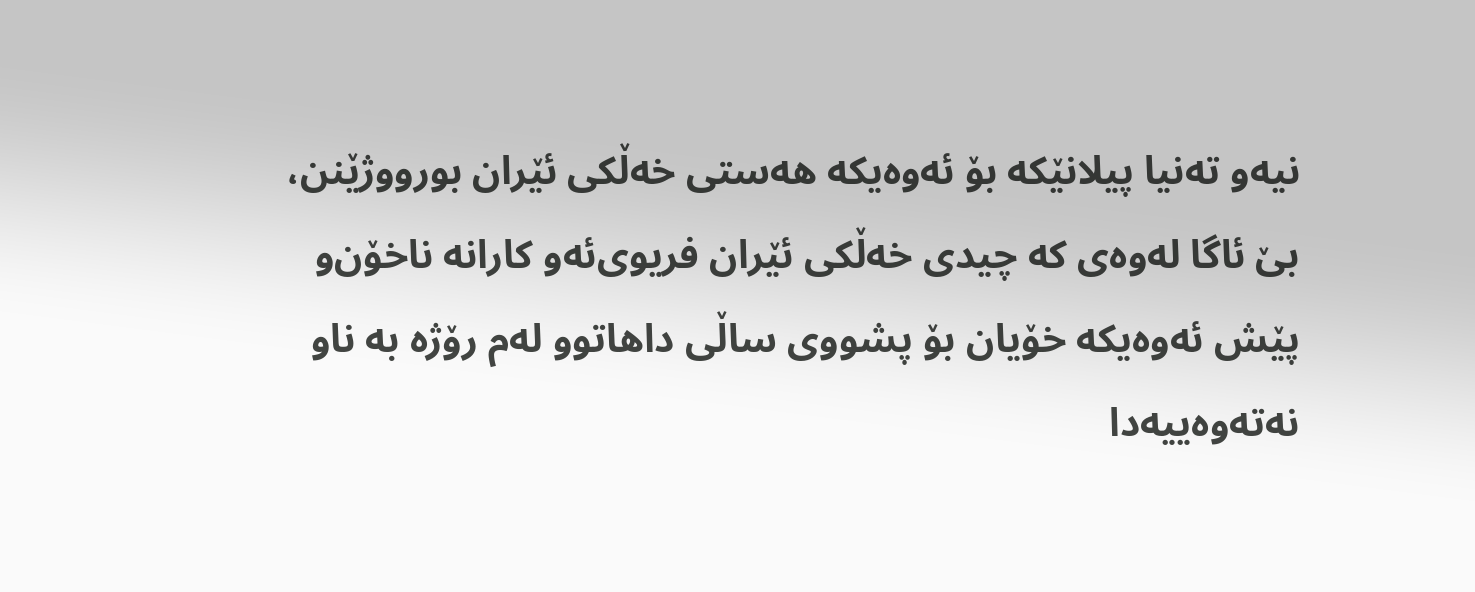نیه‌‌و ته‌نیا پیلانێكه‌ بۆ ئه‌وه‌یكه‌ هه‌ستی‌ خه‌ڵكی‌ ئێران بورووژێنن، بێ‌ ئاگا له‌وه‌ی‌ كه‌ چیدی‌ خه‌ڵكی‌ ئێران فریوی‌ئه‌و كارانه‌ ناخۆن‌و پێش ئه‌وه‌یكه‌ خۆیان بۆ پشووی‌ ساڵی‌ داهاتوو له‌م رۆژه‌ به‌ ناو نه‌ته‌وه‌ییه‌دا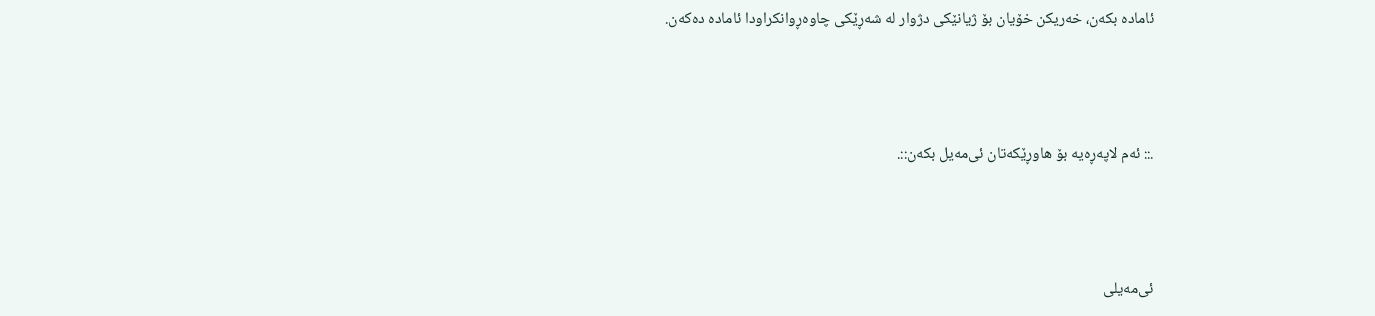ئاماده‌ بكه‌ن، خه‌ریكن خۆیان بۆ ژیانێكی‌ دژوار له‌ شه‌ڕێكی‌ چاوه‌ڕوانكراودا ئاماده‌ ده‌كه‌ن.



.:: ئه‌م لاپه‌ڕه‌یه بۆ هاوڕێکه‌تان ئی‌مه‌یل بکه‌ن::.



ئی‌مه‌یلی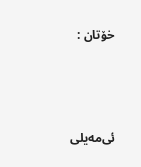خۆتان :



ئی‌مه‌یلی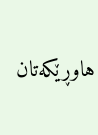هاوڕێکه‌تان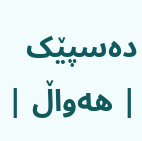ده‌سپێک | هه‌واڵ |